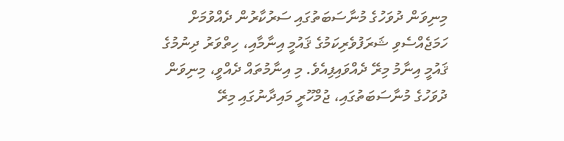މިނިވަން ދުވަހުގެ މުނާސަބަތުގައި ސަރުކާރުން ދެއްވުމަށް ހަމަޖެއްސެވި ޝަރަފުވެރިކަމުގެ ޤައުމީ އިނާމާއި، ހިތްވަރު ދިނުމުގެ ޤައުމީ އިނާމު މިރޭ ދެއްވައިފިއެވެ. މި އިނާމުތައް ދެއްވީ، މިނިވަން ދުވަހުގެ މުނާސަބަތުގައި، ޖުމްހޫރީ މައިދާނުގައި މިރޭ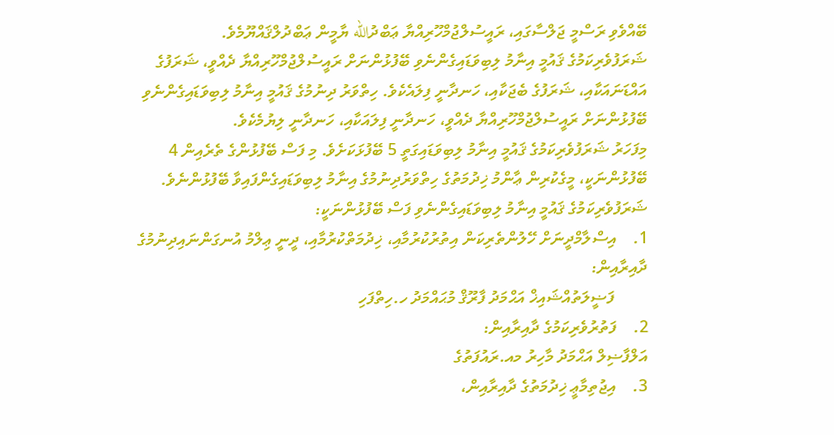ބޭއްވެވި ރަސްމީ ޖަލްސާގައި، ރައީސުލްޖުމްހޫރިއްޔާ ޢަބްދުالله ޔާމީން ޢަބްދުލްޤައްޔޫމެވެ.
ޝަރަފުވެރިކަމުގެ ޤައުމީ އިނާމު ލިބިވަޑައިގެންނެވި ބޭފުޅުންނަށް ރައީސުލްޖުމްހޫރިއްޔާ ދެއްވީ، ޝަރަފުގެ އައްޑަނައަކާއި، ޝަރަފުގެ ބެޖަކާއި، ހަނދާނީ ފިލައެކެވެ. ހިތްވަރު ދިނުމުގެ ޤައުމީ އިނާމު ލިބިވަޑައިގެންނެވި ބޭފުޅުންނަށް ރައީސުލްޖުމްހޫރިއްޔާ ދެއްވީ، ހަނދާނީ ފިލައަކާއި، ހަނދާނީ ލިޔުމެކެވެ.
މިފަހަރު ޝަރަފުވެރިކަމުގެ ޤައުމީ އިނާމު ލިބިވަޑައިގަތީ 5 ބޭފުޅަކަށެވެ. މި ފަސް ބޭފުޅުންގެ ތެރެއިން 4 ބޭފުޅުންނަކީ، މީގެކުރިން ޢާންމު ޚިދުމަތުގެ ހިތްވަރުދިނުމުގެ އިނާމު ލިބިވަޑައިގެންފައިވާ ބޭފުޅުންނެވެ.
ޝަރަފުވެރިކަމުގެ ޤައުމީ އިނާމު ލިބިވަޑައިގެންނެވި ފަސް ބޭފުޅުންނަކީ:
1.    އިސްލާމްދީނަށް ހޭލުންތެރިކަން އިތުރުކުރުމާއި، ޚިދުމަތްކުރުމާއި، ދީނީ ޢިލްމު އުނގަންނައިދިނުމުގެ ދާއިރާއިން:
        ފަޟީލަތުއްޝައިޚް އަޙްމަދު ފާރޫޤް މުޙައްމަދު ހ.ހިތްފަހި
2.    ފަތުރުވެރިކަމުގެ ދާއިރާއިން:
އަލްފާޟިލް އަޙްމަދު މާހިރު މއ.ރައުފަތުގެ
3.    އިޖުތިމާޢީ ޚިދުމަތުގެ ދާއިރާއިން،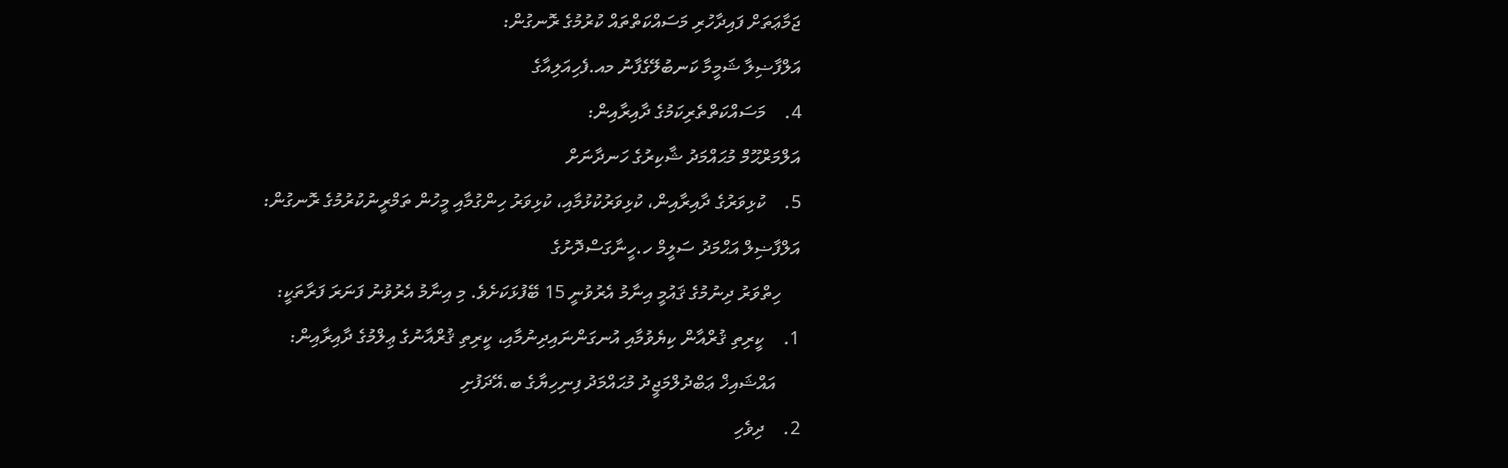ޖަމާޢަތަށް ފައިދާހުރި މަސައްކަތްތައް ކުރުމުގެ ރޮނގުން:
އަލްފާޟިލާ ޝަމީމާ ކަނބުލޭގެފާނު މއ.ފެހިއަލިއާގެ
4.    މަސައްކަތްތެރިކަމުގެ ދާއިރާއިން:
އަލްމަރްޙޫމް މުޙައްމަދު ޝާކިރުގެ ހަނދާނަށް
5.    ކުޅިވަރުގެ ދާއިރާއިން، ކުޅިވަރުކުޅުމާއި، ކުޅިވަރު ހިންގުމާއި މީހުން ތަމްރީނުކުރުމުގެ ރޮނގުން:
އަލްފާޟިލް އަޙްމަދު ސަލީމް ހ.ހީނާގަސްދޮށުގެ
    ހިތްވަރު ދިނުމުގެ ޤައުމީ އިނާމު އެރުވުނީ 15 ބޭފުޅަކަށެވެ. މި އިނާމު އެރުވުނު ފަނަރަ ފަރާތަކީ:
1.    ކީރިތި ޤުރްއާން ކިޔެވުމާއި އުނގަންނައިދިނުމާއި، ކީރިތި ޤުރްއާނުގެ ޢިލްމުގެ ދާއިރާއިން:
     އައްޝައިޚް ޢަބްދުލްމަޖީދު މުޙައްމަދު ފިނިހިޔާގެ ބ.އޭދަފުށި
2.    ދިވެހި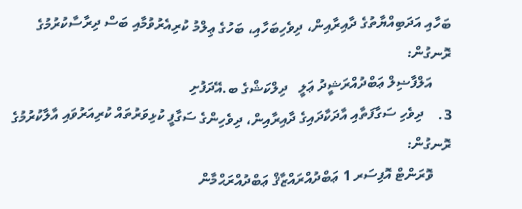ބަހާއި އަދަބިއްޔާތުގެ ދާއިރާއިން، ދިވެހިބަހާއި، ބަހުގެ ޢިލްމު ކުރިއެރުވުމާއި ބަސް ދިރާސާކުރުމުގެ ރޮނގުން:
     އަލްފާޟިލް ޢަބްދުއްރަޝީދު ޢަލީ   ދިލްކަޝްގެ ބ.އޭދަފުށި
3.    ދިވެހި ސަގާފަތާއި އާދަކާދައިގެ ދާއިރާއިން، ދިވެހިންގެ ސަގާފީ ކުޅިވަރުތައް ކުރިއަރުވައި އާލާކުރުމުގެ ރޮނގުން:
     ވޮރަންޓް އޮފިސަރ 1 ޢަބްދުއްރައްޒާޤް ޢަބްދުއްރަޙްމާން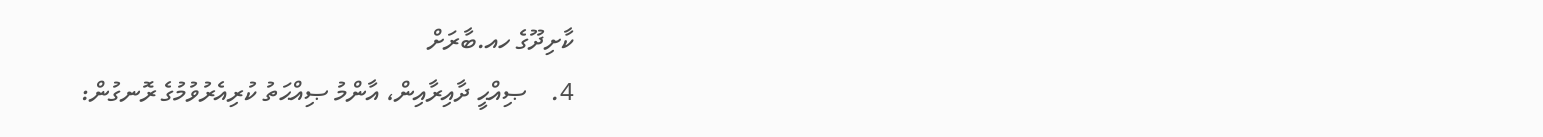ކާށިދޫގެ ހއ.ބާރަށް
4.    ޞިއްޙީ ދާއިރާއިން، އާންމު ޞިއްޙަތު ކުރިއެރުވުމުގެ ރޮނގުން: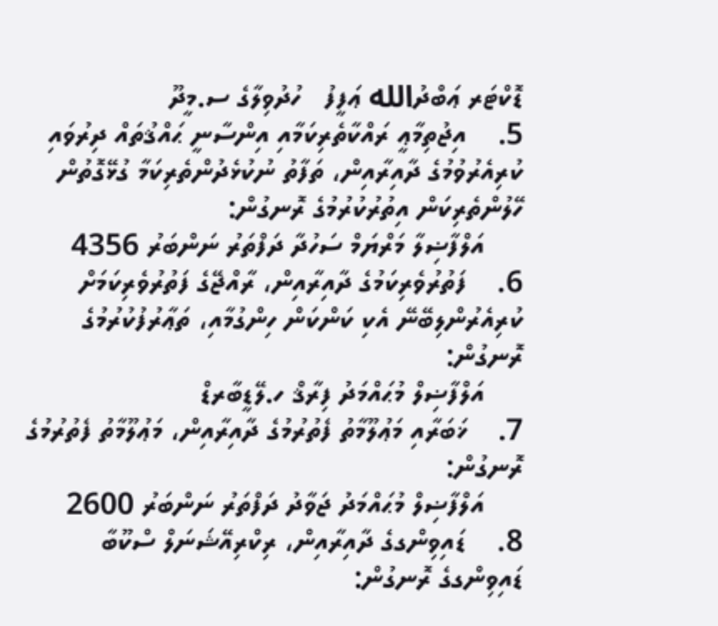ޑޮކްޓަރ ޢަބްދުالله ޢަފީފު   ހުދުވިލާގެ ސ.މީދޫ
5.    އިޖުތިމާޢީ ރައްކާތެރިކަމާއި އިންސާނީ ޙައްޤުތައް ދިރުވައި ކުރިއެރުވުމުގެ ދާއިރާއިން، ތަފާތު ނުކުޅެދުންތެރިކަމާ ގުޅޭގޮތުން ހޭލުންތެރިކަން އިތުރުކުރުމުގެ ރޮނގުން:
     އަލްފާޟިލާ މަރްޔަމް ސަހުދާ ދަފްތަރު ނަންބަރު 4356
6.    ފަތުރުވެރިކަމުގެ ދާއިރާއިން، ރާއްޖޭގެ ފަތުރުވެރިކަމަށް ކުރިއެރުންލިބޭނޭ އެކި ކަންކަން ހިންގުމާއި، ތަޢާރުފުކުރުމުގެ ރޮނގުން:
     އަލްފާޟިލް މުޙައްމަދު ފިރާޤް ހ.ލޭޑީބާރޑް
7.    ޚަބަރާއި މަޢުލޫމާތު ފެތުރުމުގެ ދާއިރާއިން، މަޢުލޫމާތު ފެތުރުމުގެ ރޮނގުން:
     އަލްފާޟިލް މުޙައްމަދު ޖަވާދު ދަފްތަރު ނަންބަރު 2600
8.    ޑައިވިންގގެ ދާއިރާއިން، ރިކްރިއޭޝަނަލް ސްކޫބާ ޑައިވިންގގެ ރޮނގުން: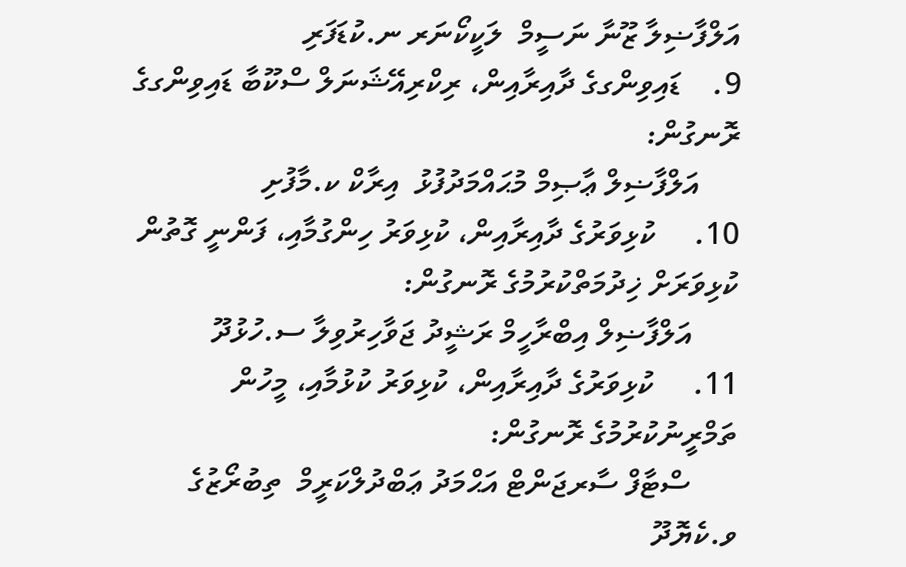އަލްފާޟިލާ ޒޫނާ ނަސީމް  ލަކީކޯނަރ ނ.ކުޑަފަރި
9.    ޑައިވިންގގެ ދާއިރާއިން، ރިކްރިއޭޝަނަލް ސްކޫބާ ޑައިވިންގގެ ރޮނގުން:
     އަލްފާޟިލް ޢާޞިމް މުޙައްމަދުފުޅު  އިރާކް ކ.މާފުށި
10.     ކުޅިވަރުގެ ދާއިރާއިން، ކުޅިވަރު ހިންގުމާއި، ފަންނީ ގޮތުން ކުޅިވަރަށް ޚިދުމަތްކުރުމުގެ ރޮނގުން:
      އަލްފާޟިލް އިބްރާހީމް ރަޝީދު ޖަވާހިރުވިލާ ސ.ހުޅުދޫ
11.     ކުޅިވަރުގެ ދާއިރާއިން، ކުޅިވަރު ކުޅުމާއި، މީހުން ތަމްރީނުކުރުމުގެ ރޮނގުން:
      ސްޓާފް ސާރޖަންޓް އަޙްމަދު ޢަބްދުލްކަރީމް  ތިބުރޯޒުގެ ވ.ކެޔޮދޫ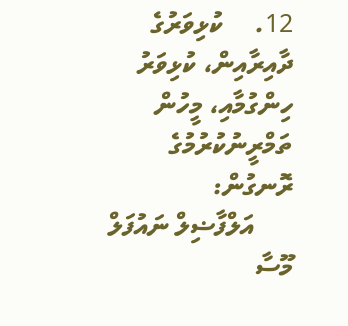12.     ކުޅިވަރުގެ ދާއިރާއިން، ކުޅިވަރު ހިންގުމާއި، މީހުން ތަމްރީނުކުރުމުގެ ރޮނގުން:
      އަލްފާޟިލް ނައުފަލް މޫސާ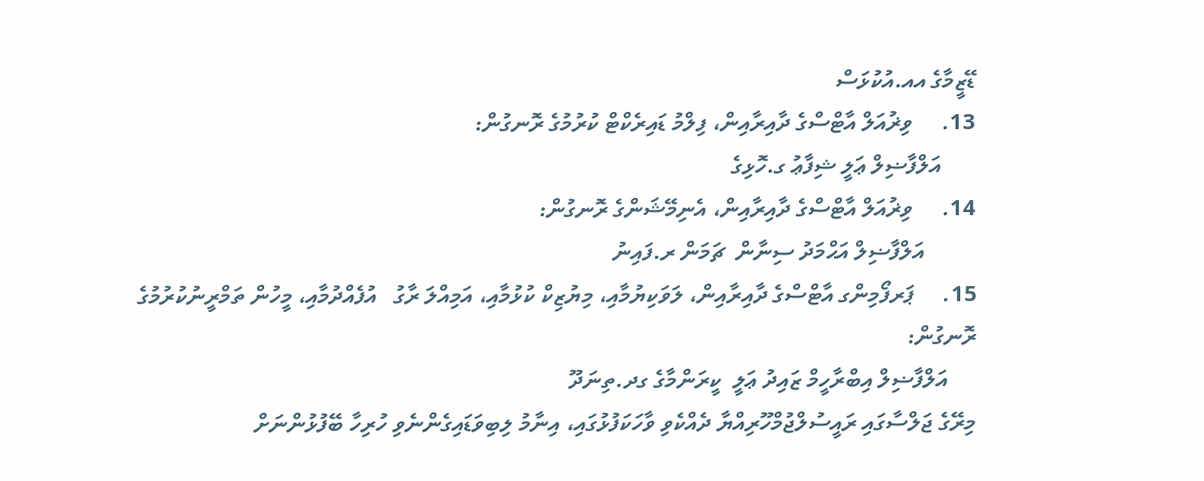ޑޭޒީމާގެ އއ.އުކުޅަސް
13.     ވިޜުއަލް އާޓްސްގެ ދާއިރާއިން، ފިލްމު ޑައިރެކްޓް ކުރުމުގެ ރޮނގުން:
      އަލްފާޟިލް ޢަލީ ޝިފާޢު ގ.ހޮޅިގެ
14.     ވިޜުއަލް އާޓްސްގެ ދާއިރާއިން، އެނިމޭޝަންގެ ރޮނގުން:
         އަލްފާޟިލް އަޙްމަދު ސިނާން  ޗަމަން ރ.ފައިނު
15.     ޕަރފޯމިންގ އާޓްސްގެ ދާއިރާއިން، ލަވަކިޔުމާއި، މިޔުޒިކް ކުޅުމާއި، އަމިއްލަ ރާގު   އުފެއްދުމާއި، މީހުން ތަމްރީނުކުރުމުގެ ރޮނގުން:
     އަލްފާޟިލް އިބްރާހީމް ޒައިދު ޢަލީ  ކީރަންމާގެ ގދ.ތިނަދޫ
މިރޭގެ ޖަލްސާގައި ރައީސުލްޖުމްހޫރިއްޔާ ދެއްކެވި ވާހަކަފުޅުގައި، އިނާމު ލިބިވަޑައިގެންނެވި ހުރިހާ ބޭފުޅުންނަށް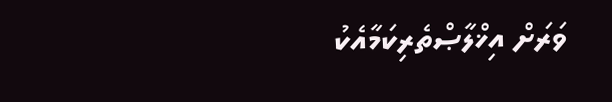ވަރަށް އިޚްލާޞްތެރިކަމާއެކު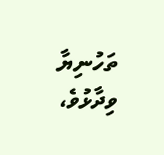ތަހުނިޔާ ވިދާޅުވެ،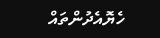ހެޔޮއެދުންތައް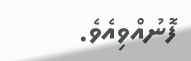ފޮނުއްވިއެވެ.